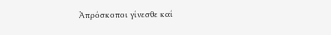Ἀπρόσκοποι γίνεσθε καί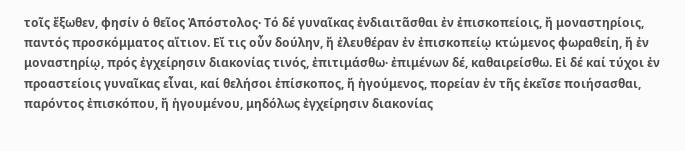τοῖς ἔξωθεν, φησίν ὁ θεῖος Ἀπόστολος· Τό δέ γυναῖκας ἐνδιαιτᾶσθαι ἐν ἐπισκοπείοις, ἤ μοναστηρίοις, παντός προσκόμματος αἴτιον. Εἴ τις οὖν δούλην, ἤ ἐλευθέραν ἐν ἐπισκοπείῳ κτώμενος φωραθείη, ἤ ἐν μοναστηρίῳ, πρός ἐγχείρησιν διακονίας τινός, ἐπιτιμάσθω· ἐπιμένων δέ, καθαιρείσθω. Εἰ δέ καί τύχοι ἐν προαστείοις γυναῖκας εἶναι, καί θελήσοι ἐπίσκοπος, ἤ ἡγούμενος, πορείαν ἐν τῆς ἐκεῖσε ποιήσασθαι, παρόντος ἐπισκόπου, ἤ ἡγουμένου, μηδόλως ἐγχείρησιν διακονίας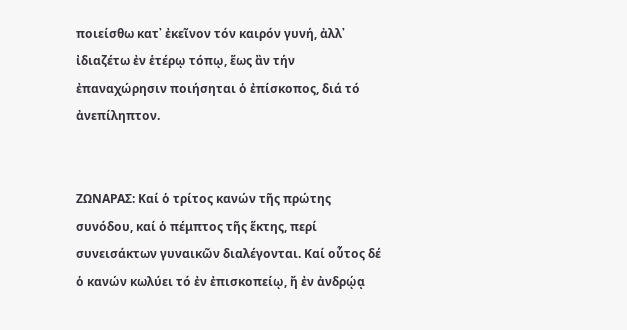ποιείσθω κατ᾿ ἐκεῖνον τόν καιρόν γυνή, ἀλλ᾿ ἰδιαζέτω ἐν ἑτέρῳ τόπῳ, ἕως ἂν τήν ἐπαναχώρησιν ποιήσηται ὁ ἐπίσκοπος, διά τό ἀνεπίληπτον.


ΖΩΝΑΡΑΣ: Καί ὁ τρίτος κανών τῆς πρώτης συνόδου, καί ὁ πέμπτος τῆς ἕκτης, περί συνεισάκτων γυναικῶν διαλέγονται. Καί οὗτος δέ ὁ κανών κωλύει τό ἐν ἐπισκοπείῳ, ἤ ἐν ἀνδρῴᾳ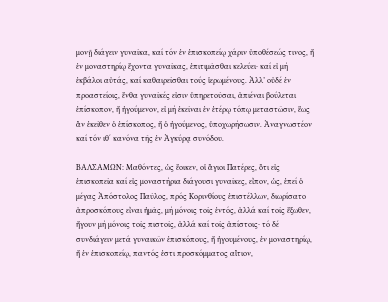μονῇ διάγειν γυναῖκα, καί τόν ἐν ἐπισκοπείῳ χάριν ὐποθέσεώς τινος, ἤ ἐν μοναστηρίῳ ἔχοντα γυναῖκας, ἐπιτιμᾶσθαι κελεύει∙ καί εἰ μή ἐκβάλοι αὐτάς, καί καθαιρεῖσθαι τούς ἱερωμένους. Ἀλλ’ οὐδέ ἐν προαστείοις, ἔνθα γυναῖκές εἰσιν ὑπηρετοῦσαι, ἀπιέναι βούλεται ἐπίσκοπον, ἤ ἡγούμενον, εἰ μή ἐκεῖναι ἐν ἑτέρῳ τόπῳ μεταστῶσιν, ἕως ἄν ἐκεῖθεν ὁ ἐπίσκοπος, ἤ ὁ ἡγούμενος, ὑποχωρήσωσιν. Ἀναγνωστέον καί τόν ιθ΄ κανόνα τῆς ἐν Ἀγκύρᾳ συνόδου.

ΒΑΛΣΑΜΩΝ: Μαθόντες, ὡς ἔοικεν, οἱ ἅγιοι Πατέρες, ὅτι εἰς ἐπισκοπεῖα καί εἰς μοναστήρια διάγουσι γυναῖκες, εἶπον, ὡς, ἐπεί ὁ μέγας Ἀπόστολος Παῦλος, πρός Κορινθίους ἐπιστέλλων, διωρίσατο ἀπροσκόπους εἶναι ἡμᾶς, μή μόνοις τοῖς ἐντός, ἀλλά καί τοῖς ἔξωθεν, ἤγουν μή μόνοις τοῖς πιστοῖς, ἀλλά καί τοῖς ἀπίστοις∙ τό δέ συνδιάγειν μετά γυναικῶν ἐπισκόπους, ἤ ἡγουμένους, ἐν μοναστηρίῳ, ἤ ἐν ἐπισκοπείῳ, παντός ἐστι προσκόμματος αἴτιον,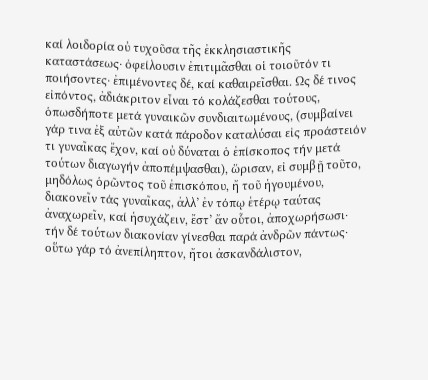καί λοιδορία οὐ τυχοῦσα τῆς ἐκκλησιαστικῆς καταστάσεως∙ ὀφείλουσιν ἐπιτιμᾶσθαι οἱ τοιοῦτόν τι ποιήσοντες∙ ἐπιμένοντες δέ, καί καθαιρεῖσθαι. Ως δέ τινος εἰπόντος, ἀδιάκριτον εἶναι τό κολάζεσθαι τούτους, ὁπωσδήποτε μετά γυναικῶν συνδιαιτωμένους, (συμβαίνει γάρ τινα ἐξ αὐτῶν κατά πάροδον καταλύσαι εἰς προάστειόν τι γυναῖκας ἔχον, καί οὐ δύναται ὁ ἐπίσκοπος τήν μετά τούτων διαγωγήν ἀποπέμψασθαι), ὥρισαν, εἰ συμβῇ τοῦτο, μηδόλως ὁρῶντος τοῦ ἐπισκόπου, ἤ τοῦ ἡγουμένου, διακονεῖν τάς γυναῖκας, ἀλλ’ ἐν τόπῳ ἑτέρῳ ταύτας ἀναχωρεῖν, καί ἡσυχάζειν, ἔστ’ ἄν οὗτοι, ἀποχωρήσωσι∙ τήν δέ τούτων διακονίαν γίνεσθαι παρά ἀνδρῶν πάντως∙ οὕτω γάρ τό ἀνεπίληπτον, ἤτοι ἀσκανδάλιστον,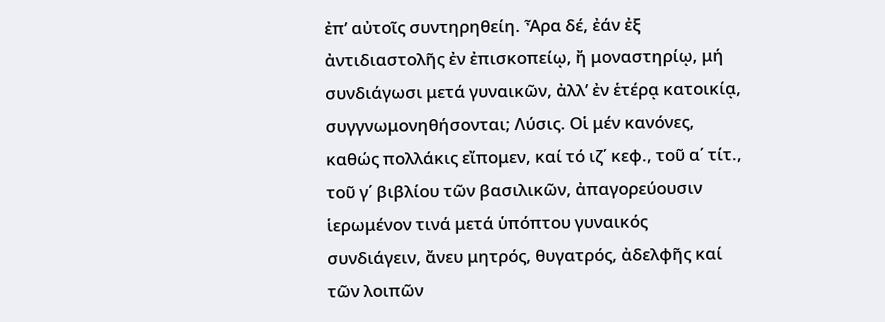ἐπ’ αὐτοῖς συντηρηθείη. Ἆρα δέ, ἐάν ἐξ ἀντιδιαστολῆς ἐν ἐπισκοπείῳ, ἤ μοναστηρίῳ, μή συνδιάγωσι μετά γυναικῶν, ἀλλ’ ἐν ἑτέρᾳ κατοικίᾳ, συγγνωμονηθήσονται; Λύσις. Οἱ μέν κανόνες, καθώς πολλάκις εἴπομεν, καί τό ιζ΄ κεφ., τοῦ α΄ τίτ., τοῦ γ΄ βιβλίου τῶν βασιλικῶν, ἀπαγορεύουσιν ἱερωμένον τινά μετά ὑπόπτου γυναικός συνδιάγειν, ἄνευ μητρός, θυγατρός, ἀδελφῆς καί τῶν λοιπῶν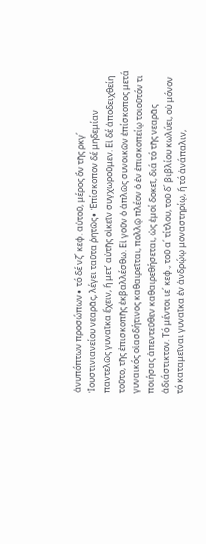ἀνυπόπτων προσώπων∙ τό δέ νζ΄ κεφ. αὐτοῦ, μέρος ὅν τῆς ρκγ΄ Ἰουστινιανείου νεαρᾶς, λέγει ταῦτα ῥητῶς∙ Ἐπίσκοπον δέ μηδεμίαν παντελῶς γυναῖκα ἔχειν, ἤ μετ’ αὐτῆς οἰκεῖν συγχωροῦμεν. Εἰ δέ ἀποδειχθείη τοῦτο, τῆς ἐπισκοπῆς ἐκβαλλέσθω. Εἰ γοῦν ὁ ἁπλῶς συνοικῶν ἐπίσκοπος μετά γυναικός οἱασδήτινος καθαιρεῖται, πολλῷ πλέον ὁ ἐν ἐπισκοπείῳ τοιοῦτόν τι ποιήσας ἀπεντεῡθεν καθαιρεθήσεται, ὡς ἐμοί δοκεῖ, διά τό τῆς νεαρᾶς ἀδιάστικτον. Τό μέντοι ιε΄ κεφ., τοῦ α΄ τίτλου, τοῦ δ΄ βιβλίου κωλύει, οὐ μόνον τό καταμεῖναι γυναῖκα ἐν ἀνδρῴῳ μοναστηρίῳ, ἤ τό ἀνάπαλιν,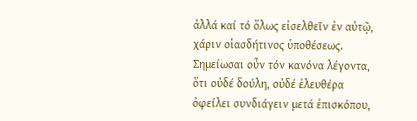ἀλλά καί τό ὅλως εἰσελθεῑν ἐν αὐτῷ, χάριν οἱασδήτινος ὑποθέσεως. Σημείωσαι οὖν τόν κανόνα λέγοντα, ὅτι οὐδέ δούλη, οὐδέ ἐλευθέρα ὀφείλει συνδιάγειν μετά ἐπισκόπου,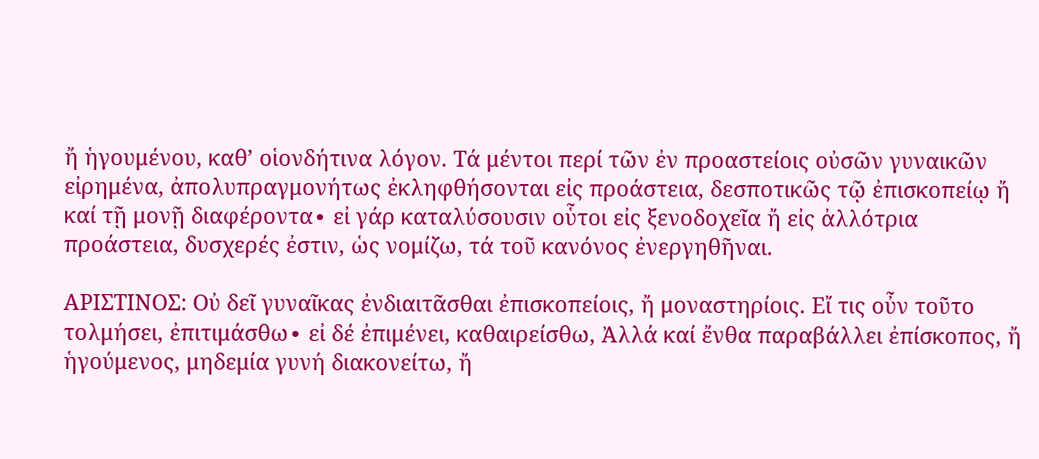ἤ ἡγουμένου, καθ’ οἱονδήτινα λόγον. Τά μέντοι περί τῶν ἐν προαστείοις οὐσῶν γυναικῶν εἰρημένα, ἀπολυπραγμονήτως ἐκληφθήσονται εἰς προάστεια, δεσποτικῶς τῷ ἐπισκοπείῳ ἤ καί τῇ μονῇ διαφέροντα∙ εἰ γάρ καταλύσουσιν οὗτοι εἰς ξενοδοχεῖα ἤ εἰς ἀλλότρια προάστεια, δυσχερές ἐστιν, ὡς νομίζω, τά τοῦ κανόνος ἐνεργηθῆναι.

ΑΡΙΣΤΙΝΟΣ: Οὐ δεῖ γυναῖκας ἐνδιαιτᾶσθαι ἐπισκοπείοις, ἤ μοναστηρίοις. Εἴ τις οὖν τοῦτο τολμήσει, ἐπιτιμάσθω∙ εἰ δέ ἐπιμένει, καθαιρείσθω, Ἀλλά καί ἔνθα παραβάλλει ἐπίσκοπος, ἤ ἡγούμενος, μηδεμία γυνή διακονείτω, ἤ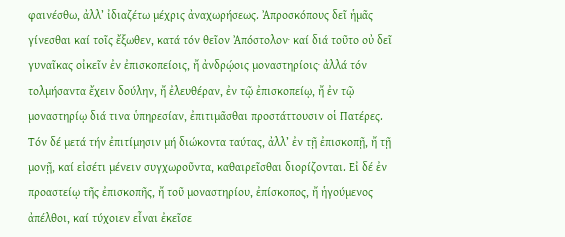φαινέσθω, ἀλλ’ ἰδιαζέτω μέχρις ἀναχωρήσεως. Ἀπροσκόπους δεῖ ἡμᾶς γίνεσθαι καί τοῖς ἔξωθεν, κατά τόν θεῖον Ἀπόστολον∙ καί διά τοῦτο οὐ δεῖ γυναῖκας οἰκεῖν ἐν ἐπισκοπείοις, ἤ ἀνδρῴοις μοναστηρίοις∙ ἀλλά τόν τολμήσαντα ἔχειν δούλην, ἤ ἐλευθέραν, ἐν τῷ ἐπισκοπείῳ, ἤ ἐν τῷ μοναστηρίῳ διά τινα ὑπηρεσίαν, ἐπιτιμᾶσθαι προστάττουσιν οἱ Πατέρες. Τόν δέ μετά τήν ἐπιτίμησιν μή διώκοντα ταύτας, ἀλλ’ ἐν τῇ ἐπισκοπῇ, ἤ τῇ μονῇ, καί εἰσέτι μένειν συγχωροῦντα, καθαιρεῖσθαι διορίζονται. Εἰ δέ ἐν προαστείῳ τῆς ἐπισκοπῆς, ἤ τοῦ μοναστηρίου, ἐπίσκοπος, ἤ ἡγούμενος ἀπέλθοι, καί τύχοιεν εἶναι ἐκεῖσε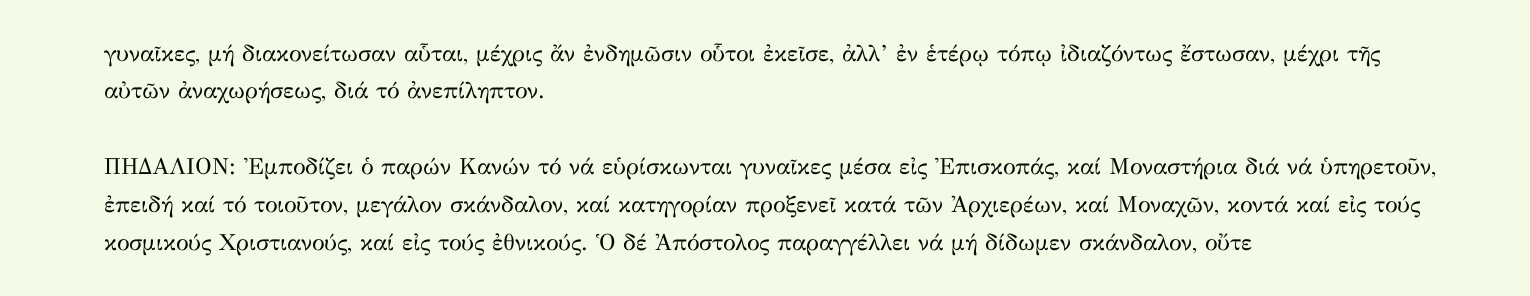γυναῖκες, μή διακονείτωσαν αὗται, μέχρις ἄν ἐνδημῶσιν οὗτοι ἐκεῖσε, ἀλλ’ ἐν ἑτέρῳ τόπῳ ἰδιαζόντως ἔστωσαν, μέχρι τῆς αὐτῶν ἀναχωρήσεως, διά τό ἀνεπίληπτον.

ΠΗΔΑΛΙΟΝ: Ἐμποδίζει ὁ παρών Κανών τό νά εὑρίσκωνται γυναῖκες μέσα εἰς Ἐπισκοπάς, καί Μοναστήρια διά νά ὑπηρετοῦν, ἐπειδή καί τό τοιοῦτον, μεγάλον σκάνδαλον, καί κατηγορίαν προξενεῖ κατά τῶν Ἀρχιερέων, καί Μοναχῶν, κοντά καί εἰς τούς κοσμικούς Χριστιανούς, καί εἰς τούς ἐθνικούς. Ὁ δέ Ἀπόστολος παραγγέλλει νά μή δίδωμεν σκάνδαλον, οὔτε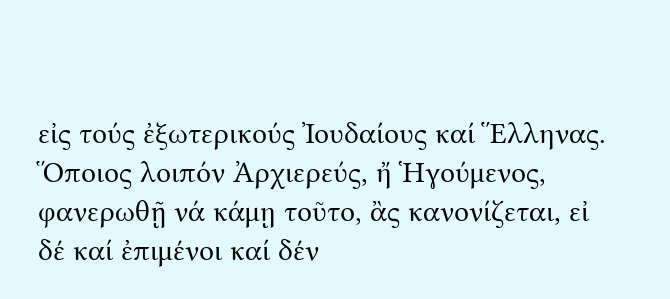εἰς τούς ἐξωτερικούς Ἰουδαίους καί Ἕλληνας. Ὅποιος λοιπόν Ἀρχιερεύς, ἤ Ἡγούμενος, φανερωθῇ νά κάμῃ τοῦτο, ἂς κανονίζεται, εἰ δέ καί ἐπιμένοι καί δέν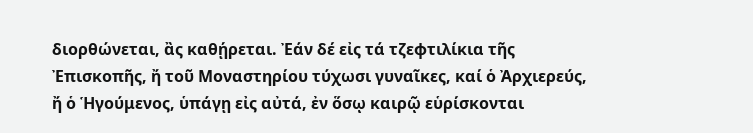διορθώνεται, ἂς καθῄρεται. Ἐάν δέ εἰς τά τζεφτιλίκια τῆς Ἐπισκοπῆς, ἤ τοῦ Μοναστηρίου τύχωσι γυναῖκες, καί ὁ Ἀρχιερεύς, ἤ ὁ Ἡγούμενος, ὑπάγῃ εἰς αὐτά, ἐν ὅσῳ καιρῷ εὑρίσκονται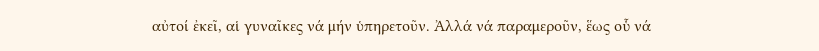αὐτοί ἐκεῖ, αἱ γυναῖκες νά μήν ὑπηρετοῦν. Ἀλλά νά παραμεροῦν, ἕως οὗ νά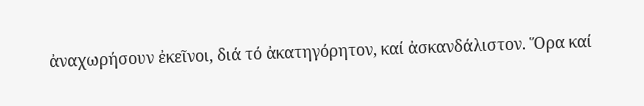ἀναχωρήσουν ἐκεῖνοι, διά τό ἀκατηγόρητον, καί ἀσκανδάλιστον. Ὅρα καί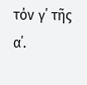τόν γ΄ τῆς α΄.